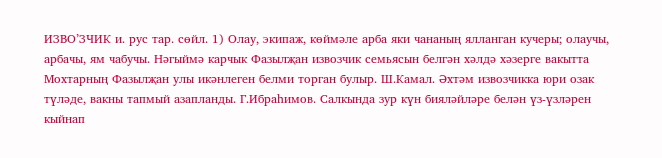ИЗВО’ЗЧИК и. рус тар. сөйл. 1) Олау, экипаж, көймәле арба яки чананың ялланган кучеры; олаучы, арбачы, ям чабучы. Нәгыймә карчык Фазылҗан извозчик семьясын белгән хәлдә хәзерге вакытта Мохтарның Фазылҗан улы икәнлеген белми торган булыр. Ш.Камал. Әхтәм извозчикка юри озак түләде, вакны тапмый азапланды. Г.Ибраһимов. Салкында зур күн бияләйләре белән үз-үзләрен кыйнап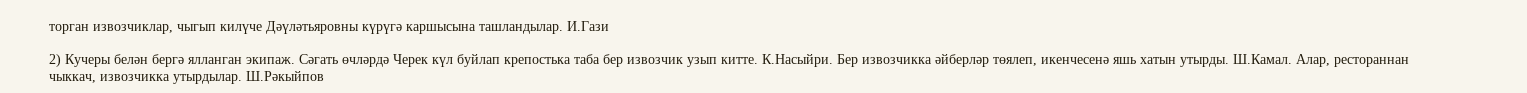торган извозчиклар, чыгып килүче Дәүләтьяровны күрүгә каршысына ташландылар. И.Гази

2) Кучеры белән бергә ялланган экипаж. Сәгать өчләрдә Черек күл буйлап крепостька таба бер извозчик узып китте. К.Насыйри. Бер извозчикка әйберләр төялеп, икенчесенә яшь хатын утырды. Ш.Камал. Алар, рестораннан чыккач, извозчикка утырдылар. Ш.Рәкыйпов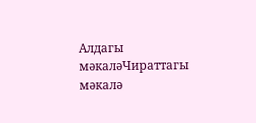Алдагы мәкаләЧираттагы мәкалә